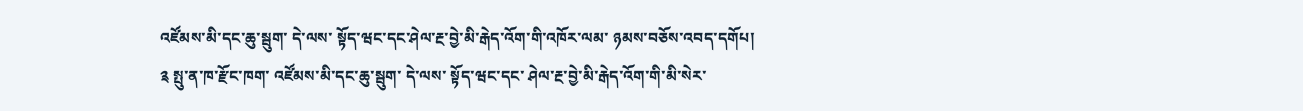འཛོམས་མི་དང་ཆུ་སྦུག་ དེ་ལས་ སྟོད་ཝང་དང་ཤེལ་རྔ་བྱེ་མི་རྒེད་འོག་གི་འཁོར་ལམ་ ཉམས་བཅོས་འབད་དགོཔ།
༉ སྤུ་ན་ཁ་རྫོང་ཁག་ འཛོམས་མི་དང་ཆུ་སྦུག་ དེ་ལས་ སྟོད་ཝང་དང་ ཤེལ་རྔ་བྱེ་མི་རྒེད་འོག་གི་མི་སེར་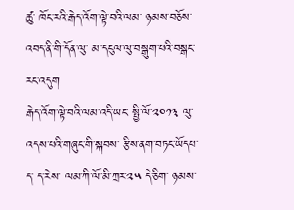ཚུ་ ཁོང་རའི་རྒེད་འོག་ལྟེ་བའི་ལམ་ ཉམས་བཅོས་འབད་ནི་གི་དོན་ལུ་ མ་དངུལ་ལུ་བསྒུག་པའི་བསྒང་རང་འདུག
རྒེད་འོག་ལྟེ་བའི་ལམ་འདི་ཡང་ སྤྱི་ལོ་༢༠༡༣ ལུ་ འདས་པའི་གཞུང་གི་སྐབས་ རྩིས་ནག་བཏང་ཡོདཔ་ད་ ད་རེས་ ལམ་ཀི་ལོ་མི་ཀྲར་༢༥ དེ་ཅིག་ ཉམས་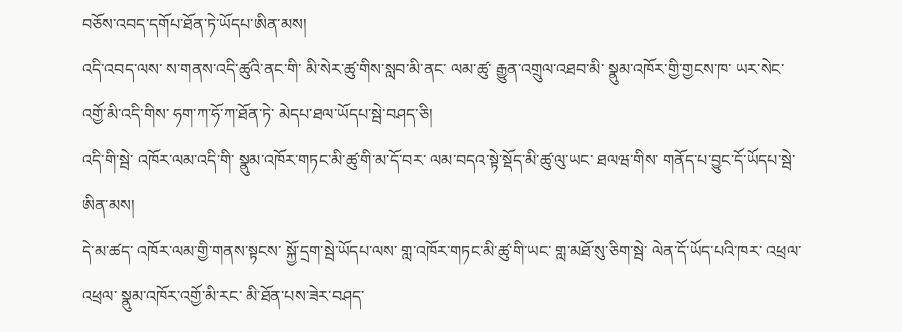བཅོས་འབད་དགོཔ་ཐོན་ཏེ་ཡོདཔ་ཨིན་མས།
འདི་འབད་ལས་ ས་གནས་འདི་ཚུའི་ནང་གི་ མི་སེར་ཚུ་གིས་སླབ་མི་ནང་ ལམ་ཚུ་ རྒྱུན་འགྲུལ་འཐབ་མི་ སྣུམ་འཁོར་གྱི་གྱངས་ཁ་ ཡར་སེང་འགྱོ་མི་འདི་གིས་ ཧག་ཀ་ཧོ་ཀ་ཐོན་ཏེ་ མེདཔ་ཐལ་ཡོདཔ་སྦེ་བཤད་ཅི།
འདི་གི་སྦེ་ འཁོར་ལམ་འདི་གི་ སྣུམ་འཁོར་གཏང་མི་ཚུ་གི་མ་དོ་བར་ ལམ་བདའ་སྟེ་སྡོད་མི་ཚུ་ལུ་ཡང་ ཐལཝ་གིས་ གནོད་པ་བྱུང་དོ་ཡོདཔ་སྦེ་ཨིན་མས།
དེ་མ་ཚད་ འཁོར་ལམ་གྱི་གནས་སྟངས་ སྐྱོ་དྲག་སྦེ་ཡོདཔ་ལས་ གླ་འཁོར་གཏང་མི་ཚུ་གི་ཡང་ གླ་མཐོ་སུ་ཅིག་སྦེ་ ལེན་དོ་ཡོད་པའི་ཁར་ འཕྲལ་འཕྲལ་ སྣུམ་འཁོར་འགྱོ་མི་རང་ མི་ཐོན་པས་ཟེར་བཤད་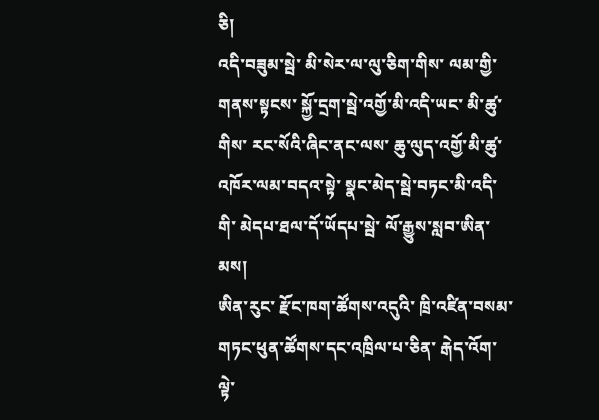ཅི།
འདི་བཟུམ་སྦེ་ མི་སེར་ལ་ལུ་ཅིག་གིས་ ལམ་གྱི་གནས་སྟངས་ སྐྱོ་དྲག་སྦེ་འགྱོ་མི་འདི་ཡང་ མི་ཚུ་གིས་ རང་སོའི་ཞིང་ནང་ལས་ ཆུ་ལུད་འགྱོ་མི་ཚུ་ འཁོར་ལམ་བདའ་སྟེ་ སྣང་མེད་སྦེ་བཏང་མི་འདི་གི་ མེདཔ་ཐལ་དོ་ཡོདཔ་སྦེ་ ལོ་རྒྱུས་སླབ་ཨིན་མས།
ཨིན་རུང་ རྫོང་ཁག་ཚོགས་འདུའི་ ཁྲི་འཛིན་བསམ་གཏང་ཕུན་ཚོགས་དང་འཁྲིལ་པ་ཅིན་ རྒེད་འོག་ལྟེ་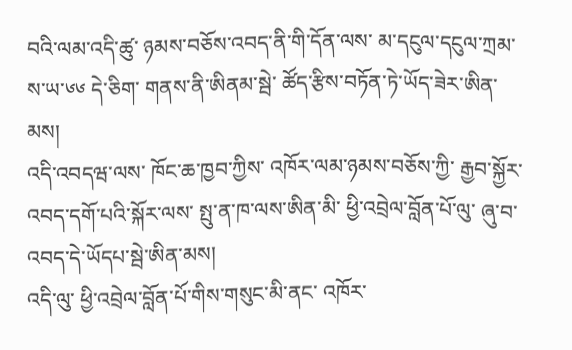བའི་ལམ་འདི་ཚུ་ ཉམས་བཅོས་འབད་ནི་གི་དོན་ལས་ མ་དངུལ་དངུལ་ཀྲམ་ས་ཡ་༦༦ དེ་ཅིག་ གནས་ནི་ཨིནམ་སྦེ་ ཚོད་རྩིས་བཏོན་ཏེ་ཡོད་ཟེར་ཨིན་མས།
འདི་འབདཝ་ལས་ ཁོང་ཆ་ཁྱབ་ཀྱིས་ འཁོར་ལམ་ཉམས་བཅོས་ཀྱི་ རྒྱབ་སྐྱོར་འབད་དགོ་པའི་སྐོར་ལས་ སྤུ་ན་ཁ་ལས་ཨིན་མི་ ཕྱི་འབྲེལ་བློན་པོ་ལུ་ ཞུ་བ་འབད་དེ་ཡོདཔ་སྦེ་ཨིན་མས།
འདི་ལུ་ ཕྱི་འབྲེལ་བློན་པོ་གིས་གསུང་མི་ནང་ འཁོར་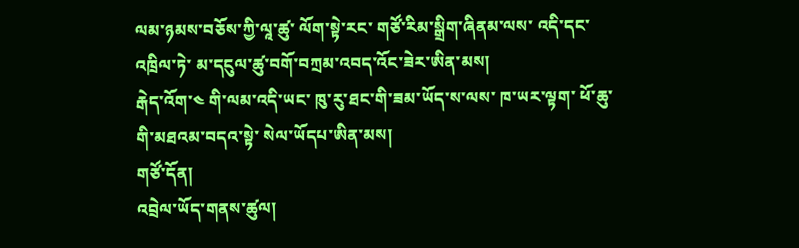ལམ་ཉམས་བཅོས་ཀྱི་ལཱ་ཚུ་ ལོག་སྟེ་རང་ གཙོ་རིམ་སྒྲིག་ཞིནམ་ལས་ འདི་དང་འཁྲིལ་ཏེ་ མ་དངུལ་ཚུ་བགོ་བཀྲམ་འབད་འོང་ཟེར་ཨིན་མས།
རྒེད་འོག་༤ གི་ལམ་འདི་ཡང་ ཁུ་རུ་ཐང་གི་ཟམ་ཡོད་ས་ལས་ ཁ་ཡར་ལྟག་ ཕོ་ཆུ་གི་མཐའམ་བདའ་སྟེ་ སེལ་ཡོདཔ་ཨིན་མས།
གཙོ་དོན།
འབྲེལ་ཡོད་གནས་ཚུལ།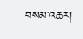བསམ་འཆར།